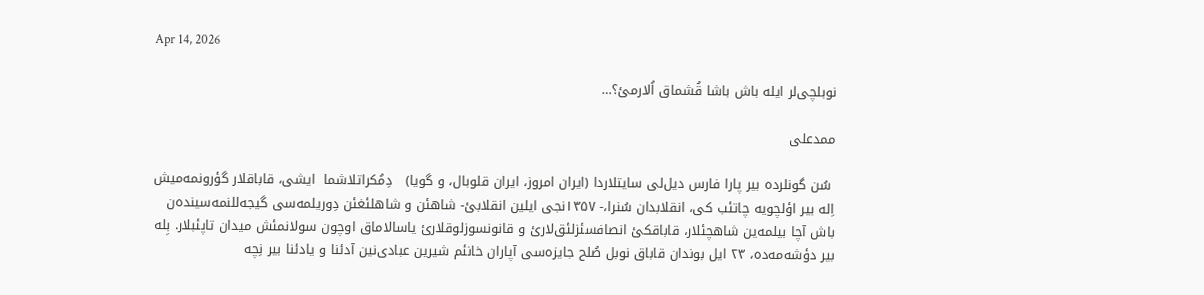Apr 14, 2026

نوبلچی‌لر ایله باش باشا قُشماق اُلارمئ؟…

ممدعلی

 سُن گونلرده بیر پارا فارس دیل‌لی سایتلاردا (ایران امروز، ایران قلوبال، و گویا)   دِمُکراتلاشما  ایشی، قاباقلار گؤرونمه‌میش اِله بیر اؤلچویه چاتئب کی، انقلابدان سُنرا،- ۱۳۵۷نجی ایلین انقلابئ- شاهئن و شاهلئغئن دِوریلمه‌سی گیجه‌للنمه‌سینده‌ن  باش آچا بیلمه‌ین شاهچئلار، قاباقکئ انصافسئزلئق‌لارئ و قانونسوزلوقلارئ یاسالاماق اوچون سولانمئش میدان تاپئبلار. بِله بیر دؤشه‌مه‌ده، ۲۳ ایل بوندان قاباق نوبل صُلح جایزه‌سی آپاران خانئم شیرین عبادی‌نین آدئنا و یادئنا بیر نِچه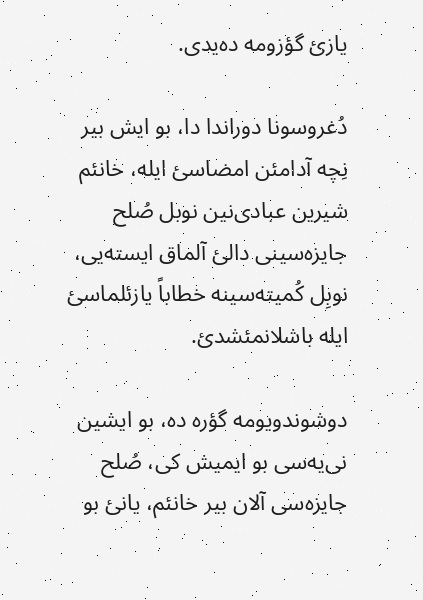یازئ گؤزومه ده‌یدی.

دُغروسونا دوراندا دا، بو ایش بیر نِچه آدامئن امضاسئ ایله، خانئم شیرین عبادی‌نین نوبل صُلح جایزه‌سینی دالئ آلماق ایسته‌یی، نوبِل کُمیته‌سینه خطاباً یازئلماسئ ایله باشلانمئشدئ.

دوشوندویومه گؤره ده، بو ایشین نی‌یه‌سی بو ایمیش کی، صُلح جایزه‌سی آلان بیر خانئم، یانئ بو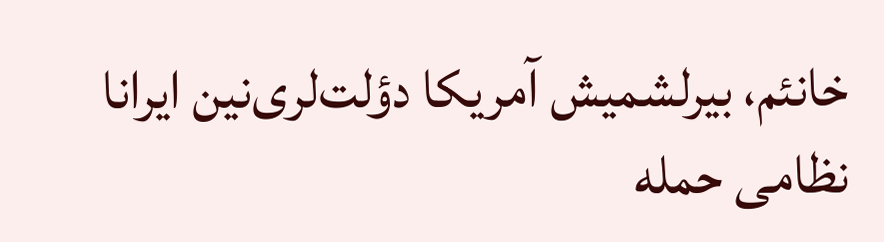خانئم، بیرلشمیش آمریکا دؤلت‌لری‌نین ایرانا نظامی حمله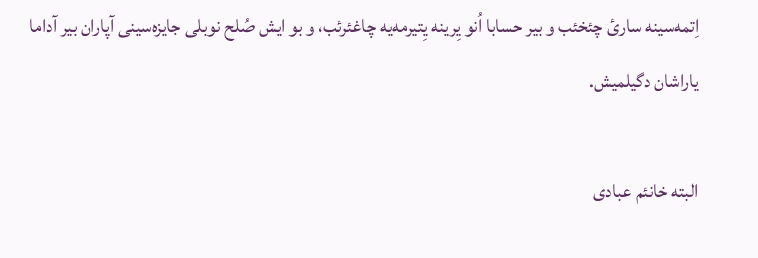اِتمه‌سینه سارئ چئخئب و بیر حسابا اُنو یِرینه یِتیرمه‌یه چاغئرئب، و بو ایش صُلح نوبلی جایزه‌سینی آپاران بیر آداما یاراشان دگیلمیش.

البته خانئم عبادی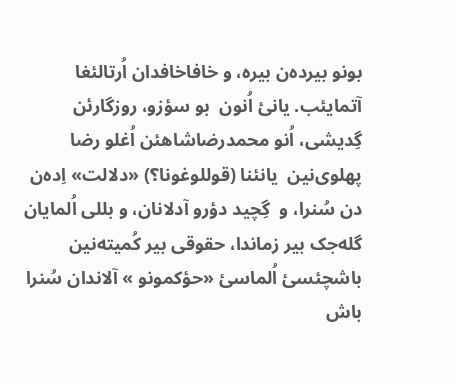بونو بیرده‌ن بیره، و خافاخافدان اُرتالئغا آتمایئب. یانئ اُنون  بو سؤزو، روزگارئن گِدیشی، اُنو محمدرضاشاهئن اُغلو رضا پهلوی‌نین  یانئنا (قوللوغونا؟) «دلالت» اِده‌ن دن سُنرا، و  گِچید دؤرو آدلانان، و بللی اُلمایان گله‌جک بیر زماندا، حقوقی بیر کُمیته‌نین باشچئسئ اُلماسئ «حؤکمونو » آلاندان سُنرا باش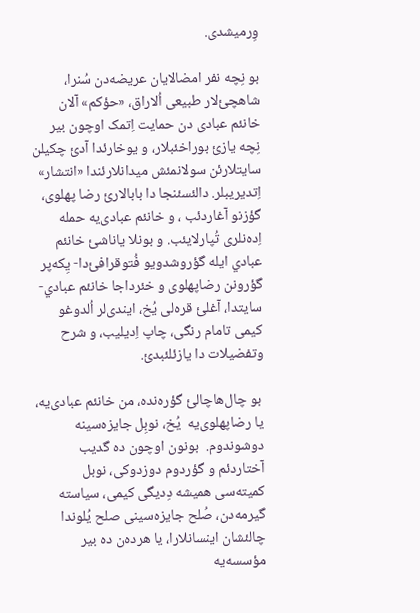وِرمیشدی.

بو نِچه نفر امضالایان عریضه‌دن سُنرا، شاهچئ‌لار طبیعی اُلاراق، «حؤکم» آلان خانئم عبادی دن حمایت اِتمک اوچون بیر نِچه یازئ بوراخئبلار، و یوخارئدا آدئ چکیلن سایتلارئن سولانمئش میدانلارئندا «انتشار» اِتدیریبلر. دالئسئنجا دا بابالارئ رضا پهلوی، گؤزنو آغاردئب ، و خانئم عبادی‌یه حمله اِده‌نلری تُپارلایئب. و بونلا یاناشئ خانئم عبادي ایله گؤروشدویو فُتوقرافئ‌دا- یِکه‌پر گؤرونن رضاپهلوی و خئرداجا خانئم عبادي-  سایتدا، آغلئ قره‌لی یُخ، ایندی‌لر اُلدوغو کیمی تامام رنگی، چاپ اِدیلیب، و شرح وتفضیلات دا یازئلئبدئ.

 بو چال‌هاچالئ گؤره‌نده، من خانئم عبادی‌یه، یا رضاپهلوی‌یه  یُخ، نوبِل جایزه‌سینه دوشوندوم.  بونون اوچون ده گدیب آختاردئم و گؤردوم دوزدوکی، نوبل کمیته‌سی همیشه دِدیگی کیمی، سیاسته گیرمه‌دن، صُلح جایزه‌سینی صلح یُلوندا چالئشان اینسانلارا، یا هرده‌ن ده بیر مؤسسه‌یه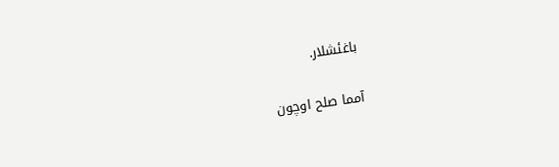باغئشلار.

آمما صلح اوچون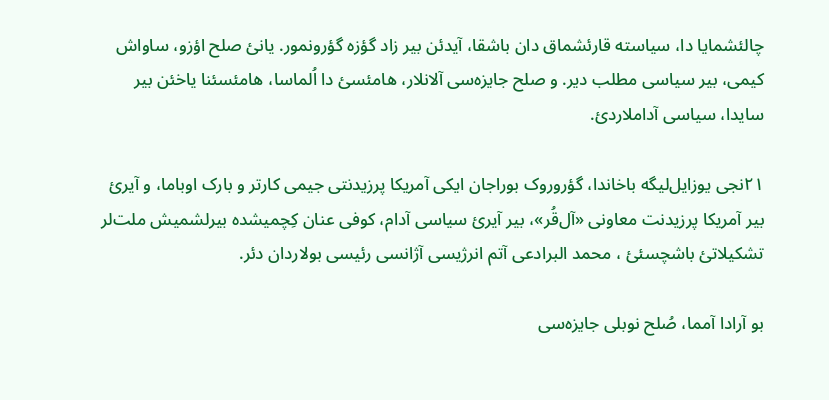چالئشمایا دا، سیاسته قارئشماق دان باشقا، آیدئن بیر زاد گؤزه گؤرونمور. یانئ صلح اؤزو، ساواش کیمی، بیر سیاسی مطلب دیر. و صلح جایزه‌سی آلانلار، هامئسئ دا اُلماسا، هامئسئنا یاخئن بیر سایدا، سیاسی آداملاردئ.

۲۱نجی یوزایل‌لیگه باخاندا، گؤروروک بوراجان ایکی آمریکا پرزیدنتی جیمی کارتر و بارک اوباما، و آیرئ بیر آمریکا پرزیدنت معاونی «آل‌قُر»، بیر آیرئ سیاسی آدام، کوفی عنان کِچمیشده بیرلشمیش ملت‌لر تشکیلاتئ باشچسئئ ، محمد البرادعی آتم انرژیسی آژانسی رئیسی بولاردان دئر.

بو آرادا آمما، صُلح نوبلی جایزه‌سی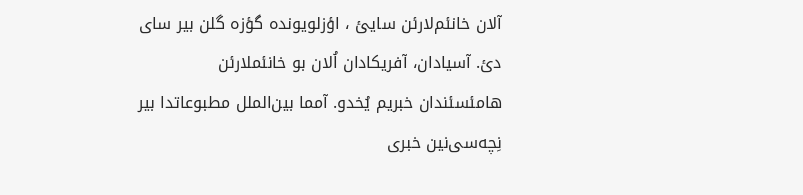آلان خانئم‌لارئن سایئ ، اؤزلویونده گؤزه گلن بیر سای دئ. آسیادان، آفریکادان اُلان بو خانئملارئن هامئسئندان خبریم یُخدو. آمما بین‌الملل مطبوعاتدا بیر نِچه‌سی‌نین خبری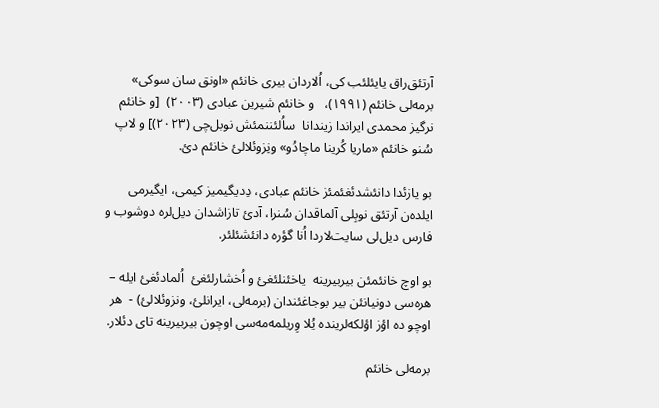آرتئق‌راق یایئلئب کی، اُلاردان بیری خانئم «اونق سان سوکی» برمه‌لی خانئم (۱۹۹۱)،   و خانئم شیرین عبادی (۲۰۰۳)  [و خانئم نرگیز محمدی ایراندا زیندانا  ساُلئننمئش نوبل‌چی (۲۰۲۳)] و لاپ سُنو خانئم «ماریا کُرینا ماچادُو» ونِزوئلالئ خانئم دئ.

بو یازئدا دانئشدئغئمئز خانئم عبادی، دِدیگیمیز کیمی، ایگیرمی ایلده‌ن آرتئق نوبِلی آلماقدان سُنرا، آدئ تازاشدان دیل‌لره دوشوب و فارس دیل‌لی سایت‌لاردا اُنا گؤره دانئشئلئر.

بو اوچ خانئمئن بیربیرینه  یاخئنلئغئ و اُخشارلئغئ  اُلمادئغئ ایله – هره‌سی دونیانئن بیر بوجاغئندان (برمه‌لی، ایرانلئ، ونزوئلالئ) -  هر اوچو ده اؤز اؤلکه‌لرینده یُلا وِریلمه‌مه‌سی اوچون بیربیرینه تای دئلار.

برمه‌لی خانئم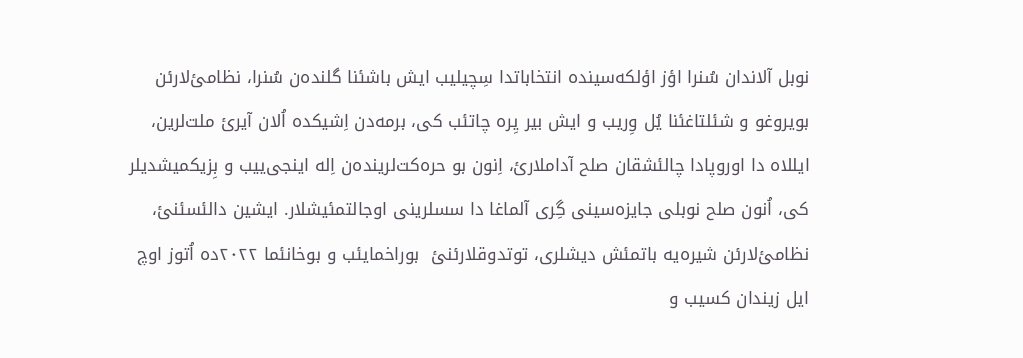نوبل آلاندان سُنرا اؤز اؤلکه‌سینده انتخاباتدا سِچیلیب ایش باشئنا گلنده‌ن سُنرا، نظامئ‌لارئن بویروغو و شئلتاغئنا یُل وِریب و ایش بیر یِره چاتئب کی، برمه‌دن اِشیکده اُلان آیرئ ملت‌لرین، ایللاه دا اوروپادا چالئشقان صلح آداملارئ، اِنون بو حره‌کت‌لرینده‌ن اِله اینجی‌ییب و بِزیکمیشدیلر کی، اُنون صلح نوبلی جایزه‌سینی گِری آلماغا دا سسلرینی اوجالتمئیشلار. ایشین دالئسئنئ، نظامئ‌لارئن شیره‌یه باتمئش دیشلری، توتدوقلارئنئ  بوراخمایئب و بوخانئما ۲۰۲۲ده اُتوز اوچ ایل زیندان کسیب و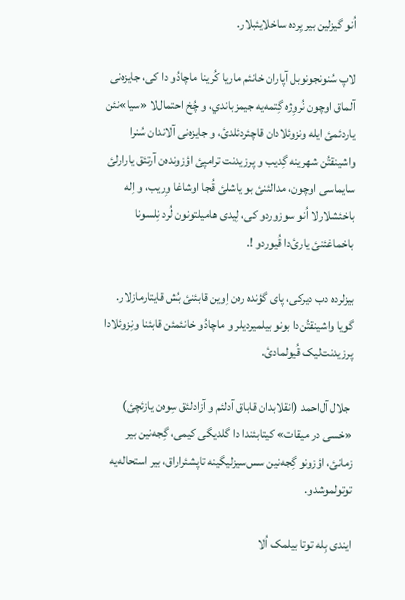اُنو گیزلین بیر یِرده ساخلایئبلار.

لاپ سُنونجونوبل آپاران خانئم ماریا کُرینا ماچادُو دا کی، جایزه‌نی آلماق اوچون نُروِژه گِتمه‌یه جیمزباندي، و چُخ احتمال‌لا «سیا»نئن یاردئمئ ایله ونزوئلادان قاچئردئلدئ، و جایزه‌نی آلاندان سُنرا واشینقتُن شهرینه گِدیب و پرزیدنت ترامپئ اؤزونده‌ن آرتئق یارارلئ سایماسی اوچون، مدالئنئ بو یاشلئ قُجا اوشاغا وِریب، و اِله باخئشلارلا اُنو سوزوردو کی، لِیدی هاميلتونون لُرد نِلسونا باخماغئنئ یارئ‌دا قُیوردو !.

بیزلرده دب دیرکی، پای گؤنده ره‌ن اِوین قابئنئ بُش قایتارمازلار. گویا واشینقتُن‌دا بونو بیلمیردیلر و ماچادُو خانئمئن قابئنا ونِزوئلادا پرزیدنت‌لیک قُیولمادئ.

 جلال آل‌احمد (انقلابدان قاباق آدلئم و آزادلئق سِوه‌ن یازئچئ)  «خسی در میقات» کیتابئندا دا گلدیگی کیمی، گِجه‌نین بیر زمانئ، اؤزونو گِجه‌نین سس‌سیزلیگینه تاپشئراراق، بیر استحاله‌‌یه توتولموشدو.

ایندی بِله توتا بیلمک اُلا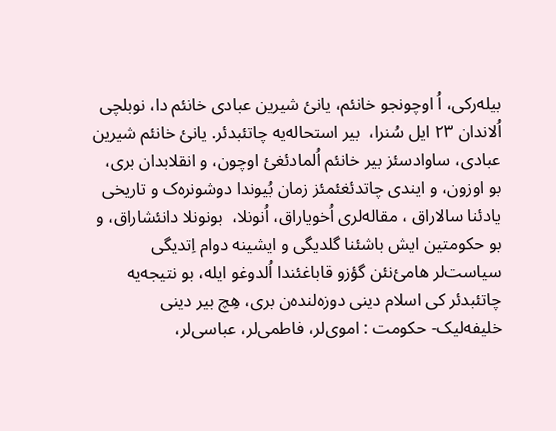بیله‌رکی، اُ اوچونجو خانئم، یانئ شیرین عبادی خانئم دا، نوبلچی اُلاندان ۲۳ ایل سُنرا،  بیر استحاله‌یه چاتئبدئر. یانئ خانئم شیرین عبادی، ساوادسئز بیر خانئم اُلمادئغئ اوچون، و انقلابدان بری، بو اوزون، و ایندی چاتدئغئمئز زمان بُیوندا دوشونره‌ک و تاریخی یادئنا سالاراق ، مقاله‌لری اُخویاراق، اُنونلا،  بونونلا دانئشاراق، و بو حکومتین ایش باشئنا گلدیگی و ایشینه دوام اِتدیگی سیاست‌لر هامئ‌نئن گؤزو قاباغئندا اُلدوغو ایله، بو نتیجه‌یه چاتئبدئر کی اسلام دینی دوزه‌لنده‌ن بری، هِچ بیر دینی خلیفه‌لیک- حکومت : اموی‌لر، فاطمی‌لر، عباسی‌لر،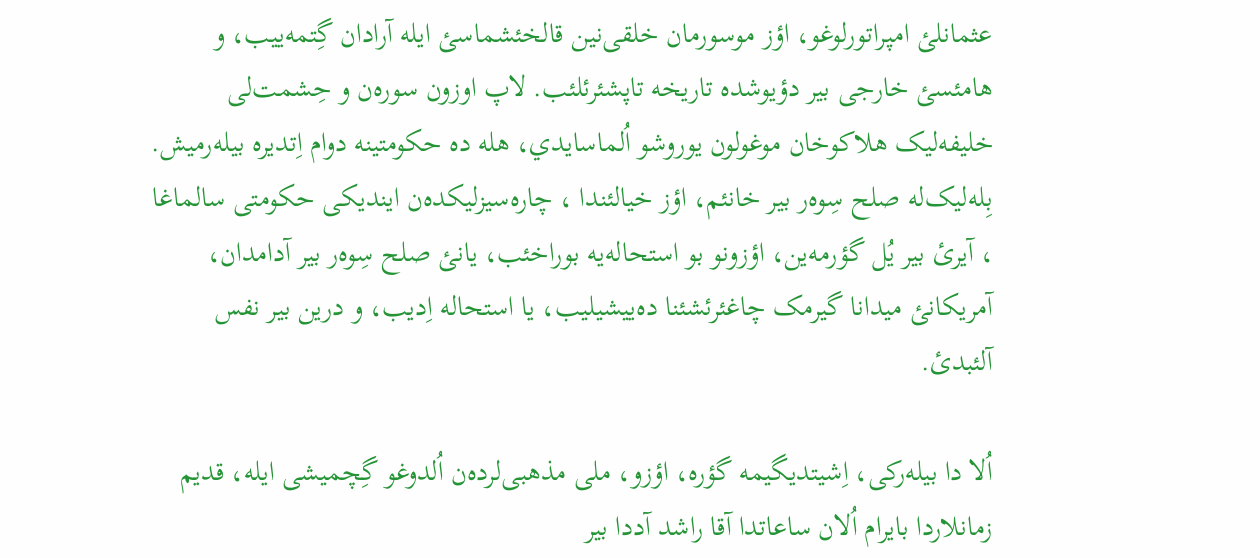عثمانلئ امپراتورلوغو، اؤز موسورمان خلقی‌نین قالخئشماسئ ایله آرادان گِتمه‌ییب، و هامئسئ خارجی بیر دؤیوشده تاریخه تاپشئرئلئب. لاپ اوزون سوره‌ن و حِشمت‌لی خلیفه‌لیک هلاکوخان موغولون یوروشو اُلماسایدي، هله ده حکومتینه دوام اِتدیره بیله‌رمیش.  بِله‌لیک‌له صلح سِوه‌ر بیر خانئم، اؤز خیالئندا ، چاره‌سیزلیکده‌ن ایندیکی حکومتی سالماغا ، آیرئ بیر یُل گؤرمه‌ین، اؤزونو بو استحاله‌یه بوراخئب، یانئ صلح سِوه‌ر بیر آدامدان، آمریکانئ میدانا گیرمک چاغئرئشئنا ده‌ییشیلیب، یا استحاله اِدیب، و درین بیر نفس آلئبدئ.

اُلا دا بیله‌رکی، اِشیتدیگیمه گؤره، اؤزو، ملی مذهبی‌لرده‌ن اُلدوغو گِچمیشی ایله، قدیم زمانلاردا بایرام اُلان ساعاتدا آقا راشد آددا بیر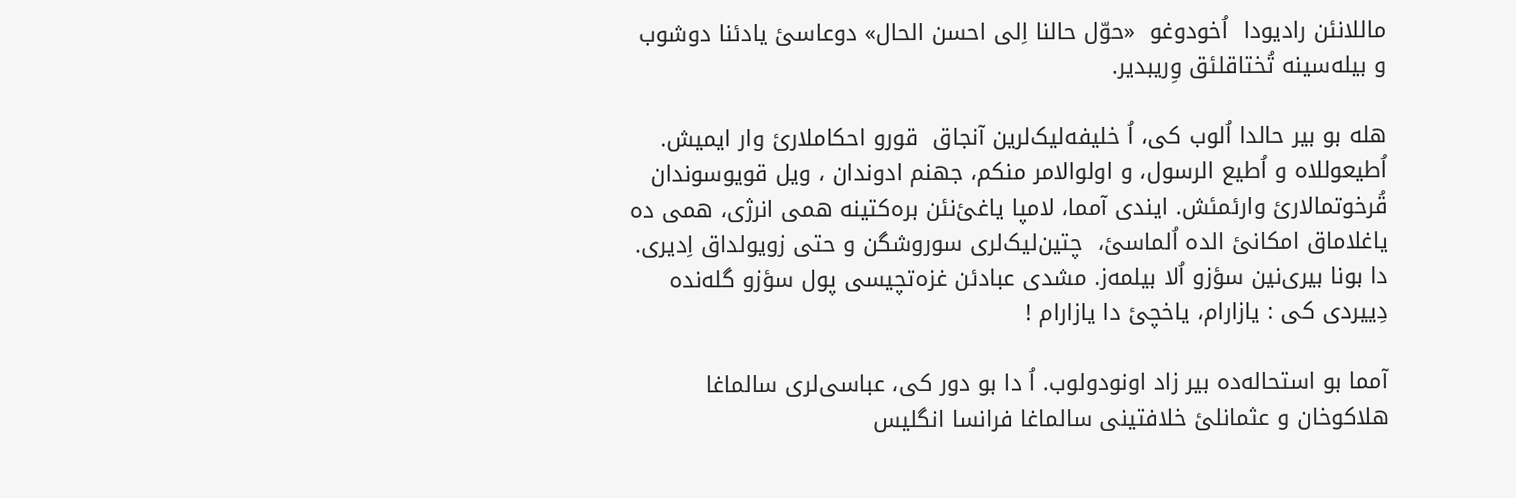ماللانئن رادیودا  اُخودوغو  «حوّل حالنا اِلی احسن الحال» دوعاسئ یادئنا دوشوب و بیله‌سینه تُختاقلئق وِریبدیر.

هله بو بیر حالدا اُلوب کی، اُ خلیفه‌لیک‌لرین آنجاق  قورو احکاملارئ وار ایمیش. اُطیعوللاه و اُطیع الرسول، و اولوالامر منکم، جهنم ادوندان ، ویل قویوسوندان قُرخوتمالارئ وارئمئش. ایندی آمما، لامپا یاغئ‌نئن بره‌کتینه همی انرژی، همی ده یاغلاماق امکانئ الده اُلماسئ،  چتین‌لیک‌لری سوروشگن و حتی زویولداق اِدیری.   دا بونا بیری‌نین سؤزو اُلا بیلمه‌ز. مشدی عبادئن غزه‌تچیسی پول سؤزو گله‌نده دِییردی کی : یازارام، یاخچئ دا یازارام !

آمما بو استحاله‌ده بیر زاد اونودولوب. اُ دا بو دور کی، عباسی‌لری سالماغا هلاکوخان و عثمانلئ خلافتینی سالماغا فرانسا انگلیس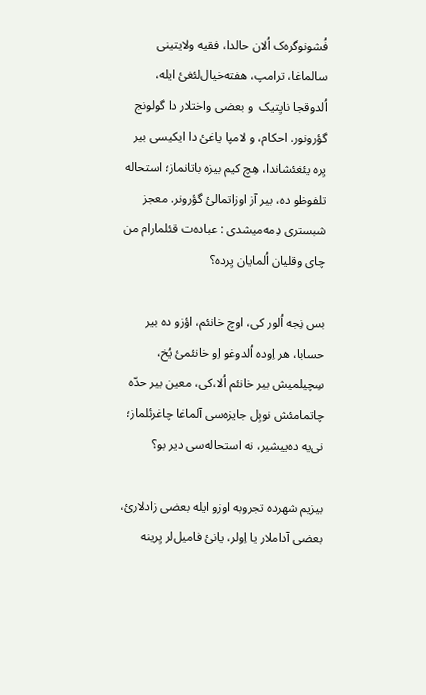فُشونوگره‌ک اُلان حالدا، فقیه ولایتینی سالماغا، ترامپ، هفته‌خیال‌لئغئ ایله، اُلدوقجا نایِتیک  و بعضی واختلار دا گولونج گؤرونور. احکام، و لامپا یاغئ دا ایکیسی بیر یِره یئغئشاندا، هِچ کیم بیزه باتانماز؛ استحاله تلفوظو ده، بیر آز اوزاتمالئ گؤرونر. معجز شبستری دِمه‌میشدی : عباده‌ت قئلمارام من چای وقلیان اُلمایان یِرده؟

بس نِجه اُلور کی، اوچ خانئم، اؤزو ده بیر حسابا، هر اِوده اُلدوغو اِو خانئمئ یُخ، سِچیلمیش بیر خانئم اُلا،کی، معین بیر حدّه چاتمامئش نوبِل جایزه‌سی آلماغا چاغرئلماز؛ نی‌یه ده‌ییشیر، نه استحاله‌سی دیر بو؟

بیزیم شهرده تجروبه اوزو ایله بعضی زادلارئ، بعضی آداملار یا اِولر، یانئ فامیل‌لر یِرینه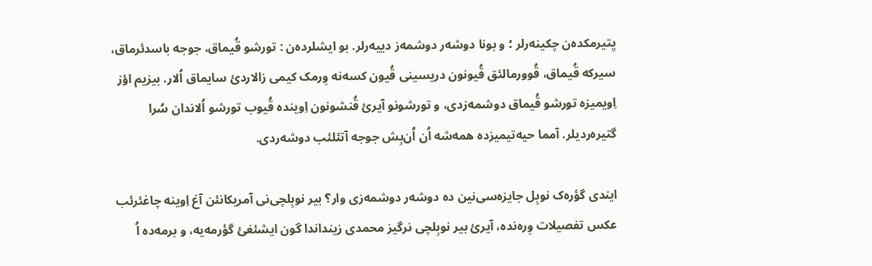یِتیرمکده‌ن چکینه‌رلر ؛ و بونا دوشه‌ر دوشمه‌ز دییه‌رلر. بو ایشلرده‌ن : تورشو قُیماق، جوجه باسدئرماق، سیرکه قُیماق، قُوورمالئق قُیونون دریسینی قُیون کسه‌نه وِرمک کیمی زالاردئ سایماق اُلار. بیزیم اؤز اِویمیزه تورشو قُیماق دوشمه‌زدی، و تورشونو آیرئ قُنشونون اِوینده قُیوب تورشو اُلاندان سُرا گتیره‌رديلر. آمما حیه‌تیمیزده همه‌شه اُن اُن‌بِش جوجه آتئلئب دوشه‌ردی.

ایندی گؤره‌ک نوبِل جایزه‌سی‌نین ده دوشه‌ر دوشمه‌زی وار؟ بیر نوبِلچی‌نی آمریکانئن آغ اِوینه چاغئرئب عکس تفصیلات وِره‌نده، آیرئ بیر نوبِلچی نرگیز محمدی زینداندا گون ایشئغئ گؤرمه‌یه، و برمه‌ده اُ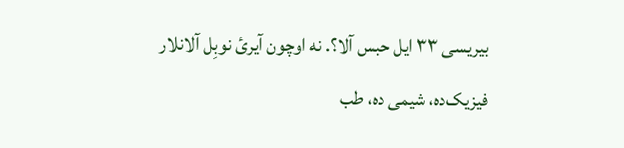بیریسی ۳۳ ایل حبس آلا؟. نه اوچون آیرئ نوبِل آلانلار فیزیک‌ده، شیمی ده، طب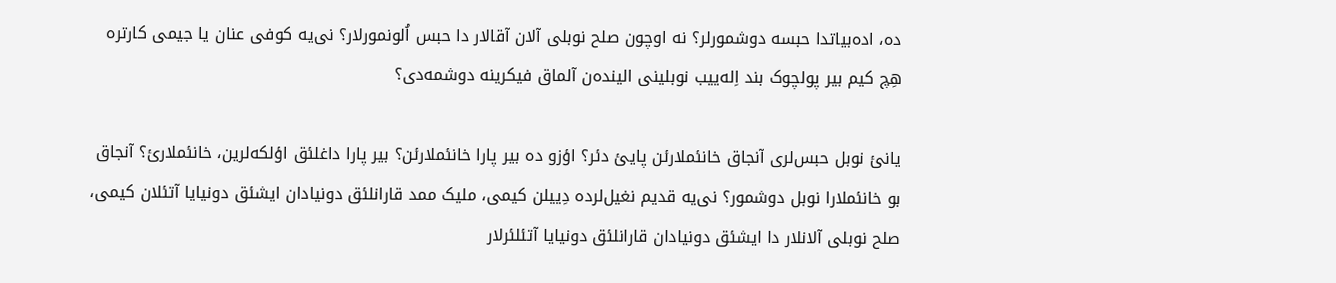ده، اده‌بیاتدا حبسه دوشمورلر؟ نه اوچون صلح نوبلی آلان آقالار دا حبس اُلونمورلار؟ نی‌یه کوفی عنان یا جیمی کارتره هِچ کیم بیر پولچوک بند اِله‌ییب نوبلینی الینده‌ن آلماق فیکرینه دوشمه‌دی؟

یانئ نوبل حبس‌لری آنجاق خانئملارئن پایئ دئر؟ اؤزو ده بیر پارا خانئملارئن؟ بیر پارا داغلئق اؤلکه‌لرین، خانئملارئ؟ آنجاق بو خانئملارا نوبل دوشمور؟ نی‌یه قدیم نغیل‌لرده دِییلن کیمی، ملیک ممد قارانلئق دونیادان ایشئق دونیایا آتئلان کیمی، صلح نوبلی آلانلار دا ایشئق دونیادان قارانلئق دونیایا آتئلئرلار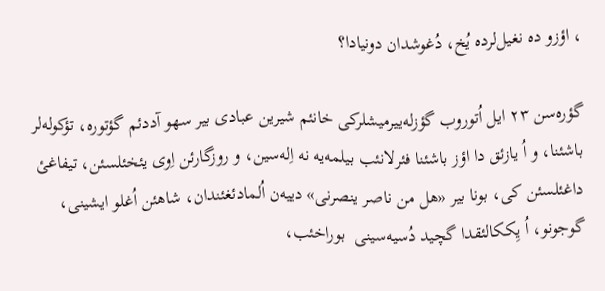، اؤزو ده نغیل‌لرده یُخ، دُغوشدان دونیادا؟

گؤره‌سن ۲۳ ایل اُتوروب گؤزله‌ییرمیشلرکی خانئم شیرین عبادی بیر سهو آددئم گؤتوره، تؤکوله‌لر باشئنا، و اُ یازئق دا اؤز باشئنا فئرلانئب بیلمه‌یه نه اِله‌سین، و روزگارئن اِوی یئخئلسئن، تیفاغئ داغئلسئن کی، بونا بیر «هل من ناصر ینصرنی» دییه‌ن اُلمادئغئندان، شاهئن اُغلو ایشینی، گوجونو، اُ یِککالئقدا گچید دُسیه‌سینی  بوراخئب،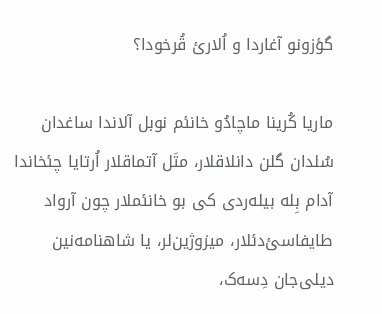گؤزونو آغاردا و اُلارئ قُرخودا؟

ماریا کُرینا ماچادُو خانئم نوبل آلاندا ساغدان سُلدان گلن دانلاقلار، متَل آتماقلار اُرتایا چئخاندا آدام بِله بیله‌ردی کی بو خانئملار چون آرواد طایفاسئ‌دئلار، میزوژین‌لر، یا شاهنامه‌نین دیلی‌جان دِسه‌ک،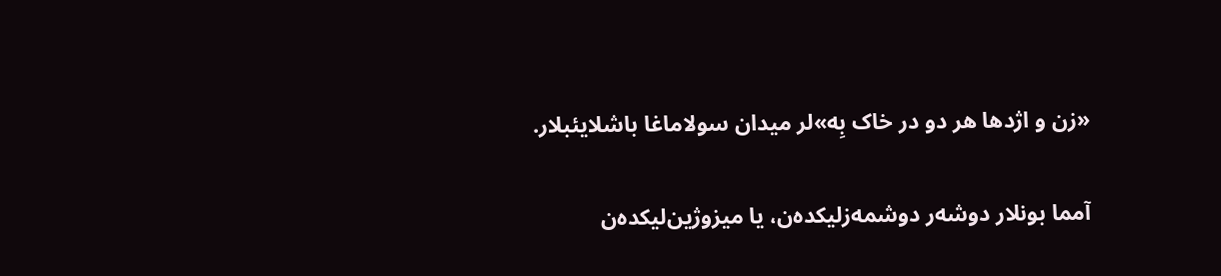«زن و اژدها هر دو در خاک بِه»لر میدان سولاماغا باشلایئبلار.

آمما بونلار دوشه‌ر دوشمه‌زلیکده‌ن، یا میزوژین‌لیکده‌ن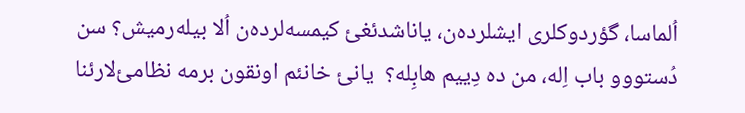اُلماسا، گؤردوکلری ایشلرده‌ن، یاناشدئغئ کیمسه‌لرده‌ن اُلا بیله‌رمیش؟ سن دُستووو باب اِله، من ده دِییم هابِله؟  یانئ خانئم اونقون برمه نظامئ‌لارئنا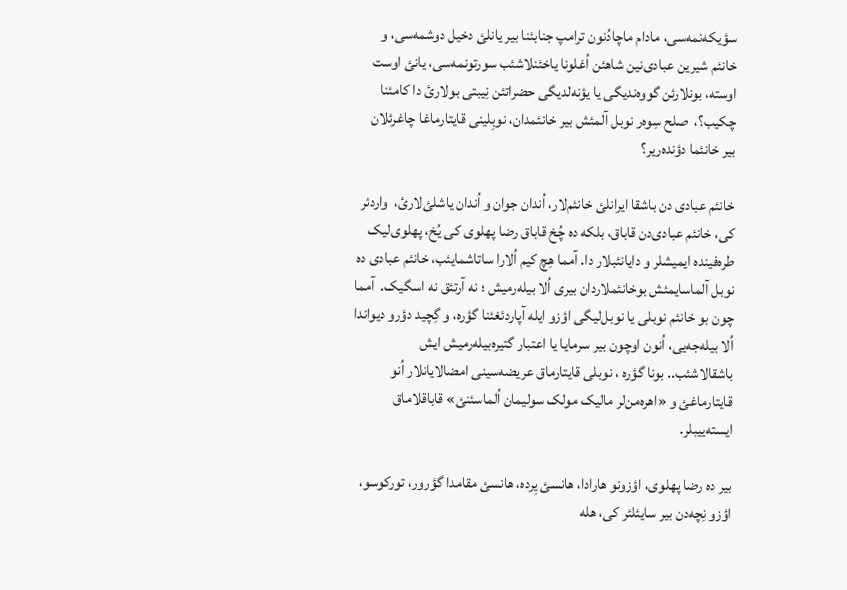سؤیکه‌نمه‌سی، مادام ماچادُنون ترامپ جنابئنا بیر یانلئ دخیل دوشمه‌سی، و خانئم شیرین عبادی‌نین شاهئن اُغلونا یاخئنلاشئب سورتونمه‌سی، یانئ اوست اوسته، بونلارئن گووه‌ندیگی یا یؤنه‌لدیگی حضراتئن نِیبتی بولارئ دا کامئنا چکیب؟،  صلح سِوه‌ر نوبل آلمئش بیر خانئمدان، نوبِلینی قایتارماغا چاغرئلان بیر خانئما دؤنده‌ریر؟

خانئم عبادی دن باشقا ایرانلئ خانئم‌لار، اُندان جوان و اُندان یاشلئ‌لارئ،  واردئر کی، خانئم عبادی‌دن قاباق، بلکه ده چُخ قاباق رضا پهلوی کی یُخ، پهلوی‌لیک طره‌فینده ایمیشلر و دایانئبلار دا. آمما هِچ کیم اُلارا ساتاشمایئب، خانئم عبادی ده نوبل آلماسایمئش بوخانئملاردان بیری اُلا بیله‌رمیش ؛ نه آرتئق نه اسگیک.  آمما چون بو خانئم نوبلی یا نوبل‌لیگی اؤزو ایله آپاردئغئنا گؤره، و گِچید دؤرو دیواندا اُلا بیله‌جه‌یی، اُنون اوچون بیر سرمایا یا اعتبار گتیره‌بیله‌رمیش ایش باشقالاشئب.. بونا گؤره ، نوبلی قایتارماق عریضه‌سینی امضالایانلار اُنو قایتارماغئ و «اهره‌من‌لر مالیک مولک سولیمان اُلماسئنئ» قاباقلاماق ایسته‌ییبلر.

بیر ده رضا پهلوی، اؤزونو هارادا، هانسئ یِرده، هانسئ مقامدا گؤرور، تورکوسو،  اؤزو نِچه‌دن بیر سایئلئر کی، هله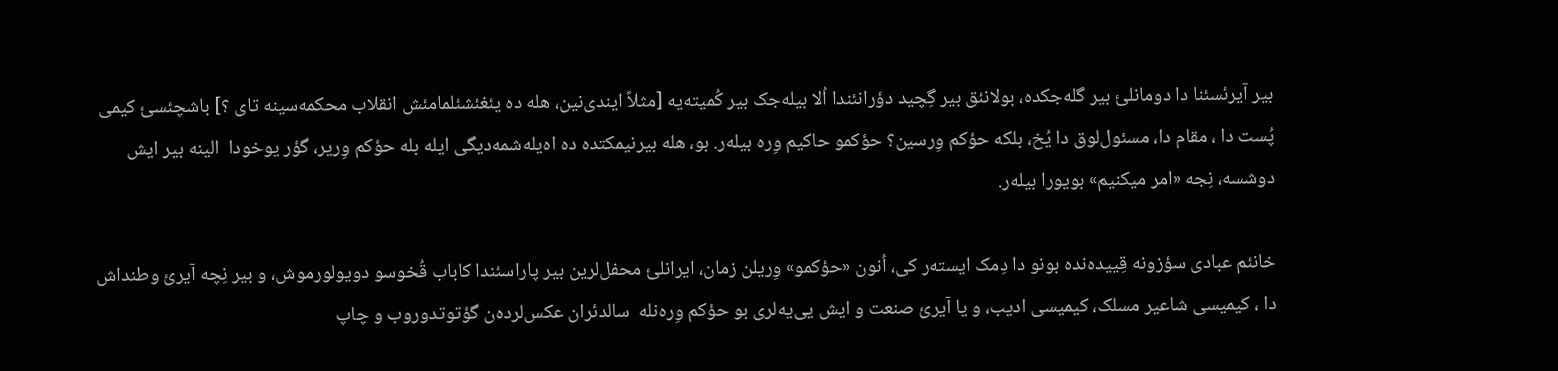بیر آیرئسئنا دا دومانلئ بیر گله‌جکده، بولانئق بیر گِچید دؤرانئندا اُلا بیله‌جک بیر کُمیته‌یه [مثلاً ایندی‌نین، هله ده یئغئشئلمامئش انقلاب محکمه‌سینه تای ؟] باشچئسئ کیمی پُست دا ، مقام‌ دا، مسئول‌لوق دا یُخ، بلکه حؤکم وِرسین؟ حؤکمو حاکیم وِره بیله‌ر. بو، هله بیرنیمکتده ده اه‌یله‌شمه‌دیگی ایله بله حؤکم وِریر، گؤر یوخودا  الینه بیر ایش دوشسه، نِجه «امر میکنیم» بویورا بیله‌ر.

خانئم عبادی سؤزونه قِییده‌نده بونو دا دِمک ایسته‌ر کی، اُنون «حؤکمو» وِریلن زمان، ایرانلئ محفل‌لرین بیر پاراسئندا کاباب قُخوسو دویولورموش، و بیر نِچه آیرئ وطنداش دا ، کیمیسی شاعیر مسلک، کیمیسی ادیب، و یا آیرئ صنعت و ایش یی‌یه‌لری بو حؤکم وِره‌نله  سالدئران عکس‌لرده‌ن گؤتوتدوروب و چاپ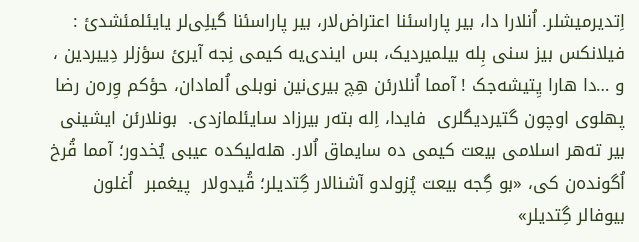اِتدیرمیشلر. اُنلارا دا، بیر پاراسئنا اعتراض‌لار، بیر پاراسئنا گیلِی‌لر یایئلمئشدئ : فیلانکس بیز سنی بِله بیلمیردیک، بس ایندی‌یه کیمی نِجه آیرئ سؤزلر دِییردین ، و …دا هارا یِتیشه‌جک ! آمما اُنلارئن هِچ بیر‌ی‌نین نوبلی اُلمادان، حؤکم وِره‌ن رضا پهلوی‌ اوچون گتیردیگلری  فایدا، اِله بته‌ر بیرزاد سایئلمازدی.  بونلارئن ایشینی  بیر ته‌هر اسلامی بیعت کیمی ده سایماق اُلار. هله‌لیکده عیبی یُخدور؛ آمما قُرخ اُگونده‌ن کی، «بو گِجه بیعت پُزولدو آشنالار گِتدیلر؛ قُیدولار  پیغمبر  اُغلون بیوفالر گِتدیلر»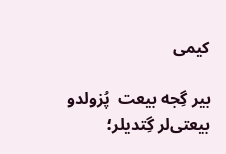کیمی

بیر گِجه بیعت  پُزولدو بیعتی‌لر گِتدیلر؛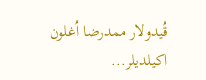قُیدولار ممدرضا اُغلون اکیلدیلر...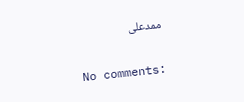ممدعلی


No comments: